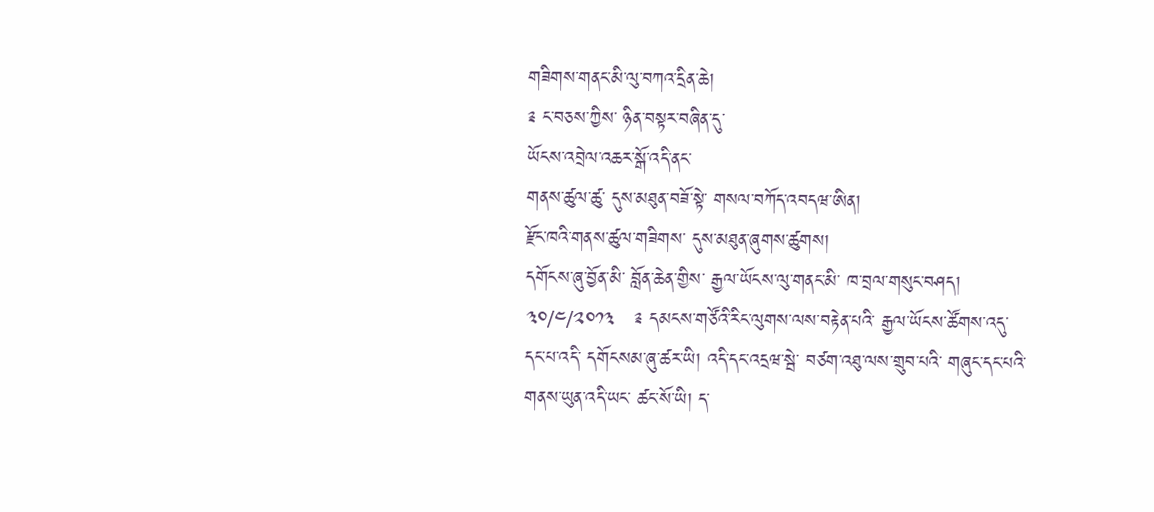གཟིགས་གནང་མི་ལུ་བཀའ་དྲིན་ཆེ།
༉ ང་བཅས་ཀྱིས་ ཉིན་བསྟར་བཞིན་དུ་
ཡོངས་འབྲེལ་འཆར་སྒོ་འདི་ནང་
གནས་ཚུལ་ཚུ་ དུས་མཐུན་བཟོ་སྟེ་ གསལ་བཀོད་འབདཝ་ཨིན།
རྫོང་ཁའི་གནས་ཚུལ་གཟིགས་ དུས་མཐུན་ཞུགས་ཚུགས།
དགོངས་ཞུ་བྱོན་མི་ བློན་ཆེན་གྱིས་ རྒྱལ་ཡོངས་ལུ་གནང་མི་ ཁ་བྲལ་གསུང་བཤད།
༣༠/༤/༢༠༡༣   ༉ དམངས་གཙོའི་རིང་ལུགས་ལས་བརྟེན་པའི་ རྒྱལ་ཡོངས་ཚོགས་འདུ་དང་པ་འདི་ དགོངསམ་ཞུ་ཚར་ཡི། འདི་དང་འདྲཝ་སྦེ་ བཙག་འཐུ་ལས་གྲུབ་པའི་ གཞུང་དང་པའི་ གནས་ཡུན་འདི་ཡང་ ཚང་སོ་ཡི། ད་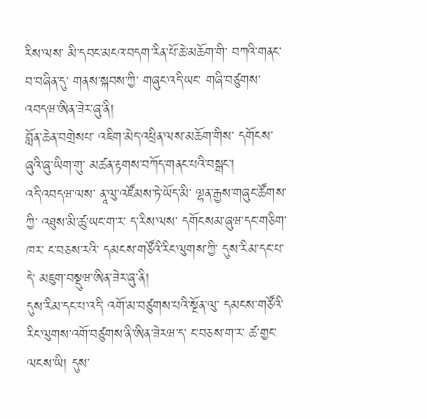རིས་ལས་ མི་དབང་མངའ་བདག་རིན་པོ་ཆེ་མཆོག་གི་ བཀའི་གནང་བ་བཞིན་དུ་ གནས་སྐབས་ཀྱི་ གཞུང་འདི་ཡང་ གཞི་བཙུགས་འབདཝ་ཨིན་ཟེར་ཞུ་ནི།
བློན་ཆེན་བགྲེསཔ་ འཇིག་མེད་འཕྲིན་ལས་མཆོག་གིས་ དགོངས་ཞུའི་ཞུ་ཡིག་གུ་ མཚན་རྟགས་བཀོད་གནང་པའི་བསྒང་།
འདི་འབདཝ་ལས་ ནཱ་ལུ་འཛོམས་ཏེ་ཡོད་མི་ ལྷན་རྒྱས་གཞུང་ཚོགས་ཀྱི་ འཐུས་མི་ཚུ་ཡང་ག་ར་ ད་རིས་ལས་ དགོངསམ་ཞུཝ་དང་གཅིག་ཁར་ ང་བཅས་རའི་ དམངས་གཙོའི་རིང་ལུགས་ཀྱི་ དུས་རིམ་དང་པ་དེ་ མཇུག་བསྡུཝ་ཨིན་ཟེར་ཞུ་ནི།
དུས་རིམ་དང་པ་འདི་ འགོ་མ་བཙུགས་པའི་སྔོན་ལུ་ དམངས་གཙོའི་རིང་ལུགས་འགོ་བཙུགས་ནི་ཨིན་ཟེརཝ་ད་ ང་བཅས་ག་ར་ ཚ་གྱང་ལངས་ཡི། དུས་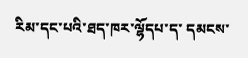རིམ་དང་པའི་ཐད་ཁར་ལྷོདཔ་ད་ དམངས་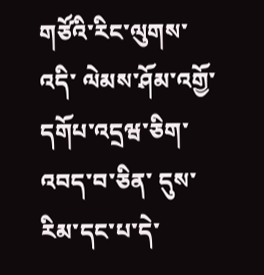གཙོའི་རིང་ལུགས་འདི་ ལེམས་ཤོམ་འགྱོ་དགོཔ་འདྲཝ་ཅིག་འབད་བ་ཅིན་ དུས་རིམ་དང་པ་དེ་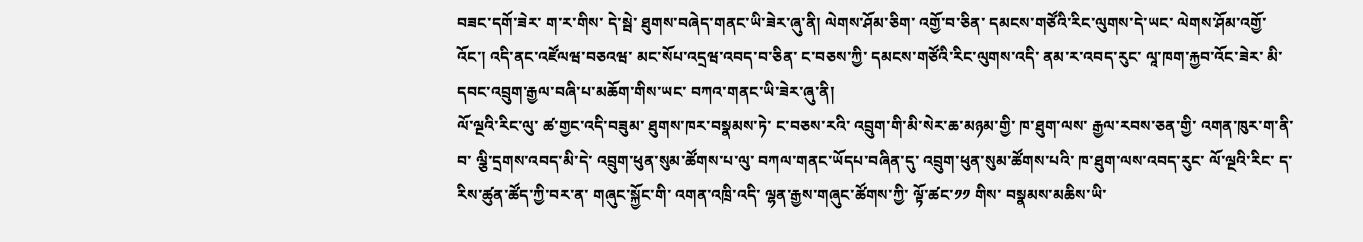བཟང་དགོ་ཟེར་ ག་ར་གིས་ དེ་སྦེ་ ཐུགས་བཞེད་གནང་ཡི་ཟེར་ཞུ་ནི། ལེགས་ཤོམ་ཅིག་ འགྱོ་བ་ཅིན་ དམངས་གཙོའི་རིང་ལུགས་དེ་ཡང་ ལེགས་ཤོམ་འགྱོ་འོང་། འདི་ནང་འཛོལཝ་བཅའཝ་ མང་སོཔ་འདྲཝ་འབད་བ་ཅིན་ ང་བཅས་ཀྱི་ དམངས་གཙོའི་རིང་ལུགས་འདི་ ནམ་ར་འབད་རུང་ ལཱ་ཁག་རྐྱབ་འོང་ཟེར་ མི་དབང་འབྲུག་རྒྱལ་བཞི་པ་མཆོག་གིས་ཡང་ བཀའ་གནང་ཡི་ཟེར་ཞུ་ནི།
ལོ་ལྔའི་རིང་ལུ་ ཚ་གྱང་འདི་བཟུམ་ ཐུགས་ཁར་བསྣམས་ཏེ་ ང་བཅས་རའི་ འབྲུག་གི་མི་སེར་ཆ་མཉམ་གྱི་ ཁ་ཐུག་ལས་ རྒྱལ་རབས་ཅན་གྱི་ འགན་ཁུར་ག་ནི་བ་ ལྕི་དྲགས་འབད་མི་དེ་ འབྲུག་ཕུན་སུམ་ཚོགས་པ་ལུ་ བཀལ་གནང་ཡོདཔ་བཞིན་དུ་ འབྲུག་ཕུན་སུམ་ཚོགས་པའི་ ཁ་ཐུག་ལས་འབད་རུང་ ལོ་ལྔའི་རིང་ ད་རིས་ཚུན་ཚོད་ཀྱི་བར་ན་ གཞུང་སྐྱོང་གི་ འགན་འཁྲི་འདི་ ལྷན་རྒྱས་གཞུང་ཚོགས་ཀྱི་ ལྟོ་ཚང་༡༡ གིས་ བསྣམས་མཆིས་ཡི་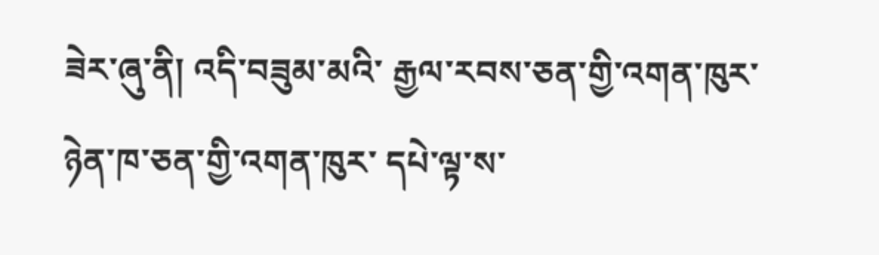ཟེར་ཞུ་ནི། འདི་བཟུམ་མའི་ རྒྱལ་རབས་ཅན་གྱི་འགན་ཁུར་ ཉེན་ཁ་ཅན་གྱི་འགན་ཁུར་ དཔེ་ལྟ་ས་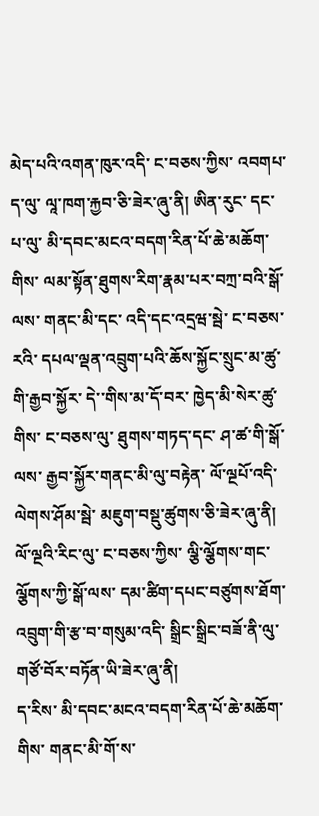མེད་པའི་འགན་ཁུར་འདི་ ང་བཅས་ཀྱིས་ འབགཔ་ད་ལུ་ ལཱ་ཁག་རྐྱབ་ཅི་ཟེར་ཞུ་ནི། ཨིན་རུང་ དང་པ་ལུ་ མི་དབང་མངའ་བདག་རིན་པོ་ཆེ་མཆོག་གིས་ ལམ་སྟོན་ཐུགས་རིག་རྣམ་པར་བཀྲ་བའི་སྒོ་ལས་ གནང་མི་དང་ འདི་དང་འདྲཝ་སྦེ་ ང་བཅས་རའི་ དཔལ་ལྡན་འབྲུག་པའི་ཆོས་སྐྱོང་སྲུང་མ་ཚུ་གི་རྒྱབ་སྐྱོར་ དེ་་གིས་མ་དོ་བར་ ཁྱེད་མི་སེར་ཚུ་གིས་ ང་བཅས་ལུ་ ཐུགས་གཏད་དང་ ཤ་ཚ་གི་སྒོ་ལས་ རྒྱབ་སྐྱོར་གནང་མི་ལུ་བརྟེན་ ལོ་ལྔཔོ་འདི་ ལེགས་ཤོམ་སྦེ་ མཇུག་བསྡུ་ཚུགས་ཅི་ཟེར་ཞུ་ནི།
ལོ་ལྔའི་རིང་ལུ་ ང་བཅས་ཀྱིས་ ལྕི་ལྕོགས་གང་ལྕོགས་ཀྱི་སྒོ་ལས་ དམ་ཚིག་དཔང་བཙུགས་ཐོག་ འབྲུག་གི་རྩ་བ་གསུམ་འདི་ སྒྲིང་སྒྲིང་བཟོ་ནི་ལུ་ གཙོ་བོར་བཏོན་ཡི་ཟེར་ཞུ་ནི།
ད་རིས་ མི་དབང་མངའ་བདག་རིན་པོ་ཆེ་མཆོག་གིས་ གནང་མི་གོ་ས་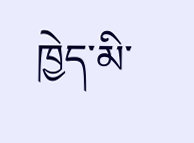ཁྱེད་མི་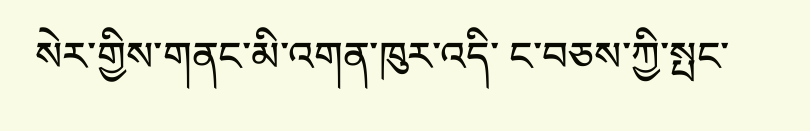སེར་གྱིས་གནང་མི་འགན་ཁུར་འདི་ ང་བཅས་ཀྱི་སྤང་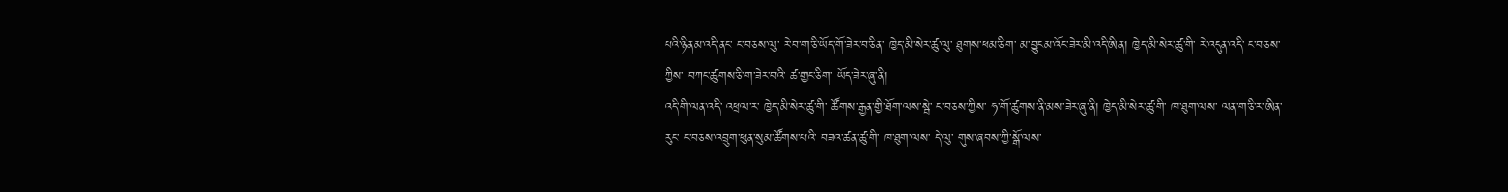པའི་ཉིནམ་འདི་ནང་ ང་བཅས་ལུ་ རེ་བ་ག་ཅི་ཡོད་གོ་ཟེར་བ་ཅིན་ ཁྱེད་མི་སེར་ཚུ་ལུ་ ཐུགས་ཕམ་ཅིག་ མ་བྱུངམ་འོང་ཟེར་མི་འདི་ཨིན། ཁྱེད་མི་སེར་ཚུ་གི་ རེ་འདུན་འདི་ ང་བཅས་ཀྱིས་ བཀང་ཚུགས་ཅི་ག་ཟེར་བའི་ ཚ་གྱང་ཅིག་ ཡོད་ཟེར་ཞུ་ནི།
འདི་གི་ལན་འདི་ འཕྲལ་ར་ ཁྱེད་མི་སེར་ཚུ་གི་ ཚོགས་རྒྱན་གྱི་ཐོག་ལས་སྦེ་ ང་བཅས་ཀྱིས་ ཧ་གོ་ཚུགས་ནི་མས་ཟེར་ཞུ་ནི། ཁྱེད་མི་སེར་ཚུ་གི་ ཁ་ཐུག་ལས་ ལན་ག་ཅི་ར་ཨིན་རུང་ ང་བཅས་འབྲུག་ཕུན་སུམ་ཚོགས་པའི་ བཟའ་ཚན་ཚུ་གི་ ཁ་ཐུག་ལས་ དེ་ལུ་ གུས་ཞབས་ཀྱི་སྒོ་ལས་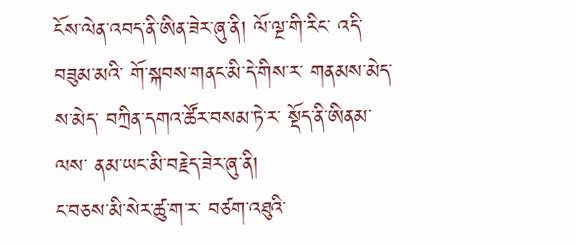ངོས་ལེན་འབད་ནི་ཨིན་ཟེར་ཞུ་ནི། ལོ་ལྔ་གི་རིང་ འདི་བཟུམ་མའི་ གོ་སྐབས་གནང་མི་དེ་གིས་ར་ གནམས་མེད་ས་མེད་ བཀྲིན་དགའ་ཚོར་བསམ་ཏེ་ར་ སྡོད་ནི་ཨིནམ་ལས་ ནམ་ཡང་མི་བརྗེད་ཟེར་ཞུ་ནི།
ང་བཅས་མི་སེར་ཚུ་ག་ར་ བཙག་འཐུའི་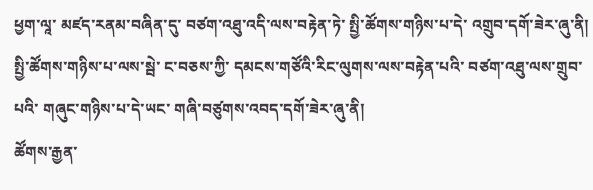ཕྱག་ལཱ་ མཛད་རནམ་བཞིན་དུ་ བཙག་འཐུ་འདི་ལས་བརྟེན་ཏེ་ སྤྱི་ཚོགས་གཉིས་པ་དེ་ འགྲུབ་དགོ་ཟེར་ཞུ་ནི། སྤྱི་ཚོགས་གཉིས་པ་ལས་སྦེ་ ང་བཅས་ཀྱི་ དམངས་གཙོའི་རིང་ལུགས་ལས་བརྟེན་པའི་ བཙག་འཐུ་ལས་གྲུབ་པའི་ གཞུང་གཉིས་པ་དེ་ཡང་ གཞི་བཙུགས་འབད་དགོ་ཟེར་ཞུ་ནི།
ཚོགས་རྒྱན་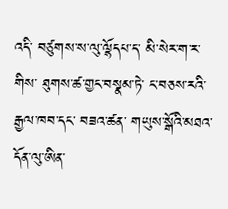འདི་ བཙུགས་ས་ལུ་ལྷོདཔ་ད་ མི་སེར་ག་ར་གིས་ ཐུགས་ཚ་གྱང་བསྣམ་ཏེ་ ང་བཅས་རའི་ རྒྱལ་ཁབ་དང་ བཟའ་ཚན་ གཡུས་སྒོའི་མཐའ་དོན་ལུ་ཨིན་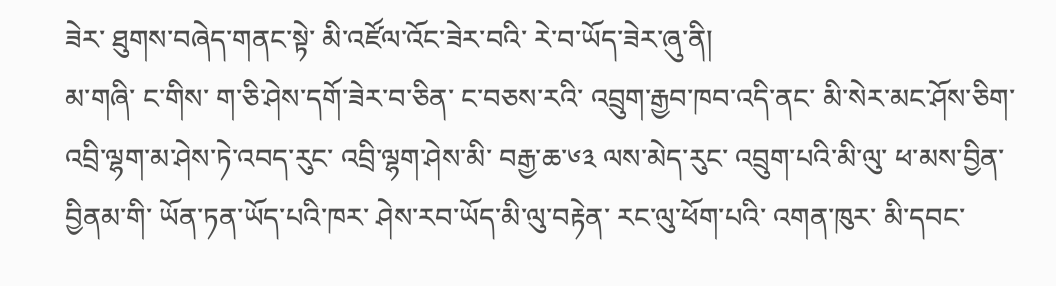ཟེར་ ཐུགས་བཞེད་གནང་སྟེ་ མི་འཛོལ་འོང་ཟེར་བའི་ རེ་བ་ཡོད་ཟེར་ཞུ་ནི།
མ་གཞི་ ང་གིས་ ག་ཅི་ཤེས་དགོ་ཟེར་བ་ཅིན་ ང་བཅས་རའི་ འབྲུག་རྒྱབ་ཁབ་འདི་ནང་ མི་སེར་མང་ཤོས་ཅིག་ འབྲི་ལྷག་མ་ཤེས་ཏེ་འབད་རུང་ འབྲི་ལྷག་ཤེས་མི་ བརྒྱ་ཆ་༦༣ ལས་མེད་རུང་ འབྲུག་པའི་མི་ལུ་ ཕ་མས་བྱིན་བྱིནམ་གི་ ཡོན་ཏན་ཡོད་པའི་ཁར་ ཤེས་རབ་ཡོད་མི་ལུ་བརྟེན་ རང་ལུ་ཕོག་པའི་ འགན་ཁུར་ མི་དབང་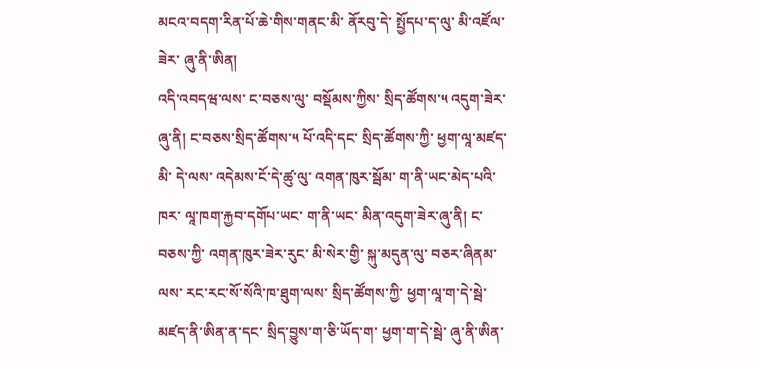མངའ་བདག་རིན་པོ་ཆེ་གིས་གནང་མི་ ནོརབུ་དེ་ སྤྱོདཔ་ད་ལུ་ མི་འཛོལ་ཟེར་ ཞུ་ནི་ཨིན།
འདི་འབདཝ་ལས་ ང་བཅས་ལུ་ བསྡོམས་ཀྱིས་ སྲིད་ཚོགས་༥ འདུག་ཟེར་ཞུ་ནི། ང་བཅས་སྲིད་ཚོགས་༥ པོ་འདི་དང་ སྲིད་ཚོགས་ཀྱི་ ཕྱག་ལཱ་མཛད་མི་ དེ་ལས་ འདེམས་ངོ་དེ་ཚུ་ལུ་ འགན་ཁུར་སྦོམ་ ག་ནི་ཡང་མེད་པའི་ཁར་ ལཱ་ཁག་རྐྱབ་དགོཔ་ཡང་ ག་ནི་ཡང་ མིན་འདུག་ཟེར་ཞུ་ནི། ང་བཅས་ཀྱི་ འགན་ཁུར་ཟེར་རུང་ མི་སེར་གྱི་ སྐུ་མདུན་ལུ་ བཅར་ཞིནམ་ལས་ རང་རང་སོ་སོའི་ཁ་ཐུག་ལས་ སྲིད་ཚོགས་ཀྱི་ ཕྱག་ལཱ་ག་དེ་སྦེ་ མཛད་ནི་ཨིན་ན་དང་ སྲིད་བྱུས་ག་ཅི་ཡོད་ག་ ཕྱག་ག་དེ་སྦེ་ ཞུ་ནི་ཨིན་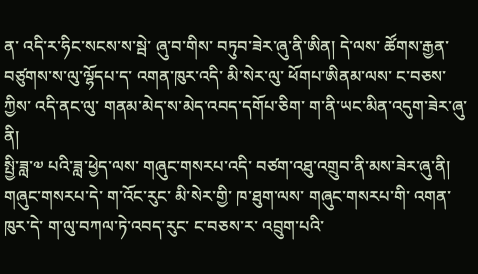ན་ འདི་ར་ཧིང་སངས་ས་སྦེ་ ཞུ་བ་གིས་ བཏུབ་ཟེར་ཞུ་ནི་ཨིན། དེ་ལས་ ཚོགས་རྒྱན་བཙུགས་ས་ལུ་ལྷོདཔ་ད་ འགན་ཁུར་འདི་ མི་སེར་ལུ་ ཕོགཔ་ཨིནམ་ལས་ ང་བཅས་ཀྱིས་ འདི་ནང་ལུ་ གནམ་མེད་ས་མེད་འབད་དགོཔ་ཅིག་ ག་ནི་ཡང་མིན་འདུག་ཟེར་ཞུ་ནི།
སྤྱི་ཟླ་༧ པའི་ཟླ་ཕྱེད་ལས་ གཞུང་གསརཔ་འདི་ བཙག་འཐུ་འགྲུབ་ནི་མས་ཟེར་ཞུ་ནི། གཞུང་གསརཔ་དེ་ ག་འོང་རུང་ མི་སེར་གྱི་ ཁ་ཐུག་ལས་ གཞུང་གསརཔ་གི་ འགན་ཁུར་དེ་ ག་ལུ་བཀལ་ཏེ་འབད་རུང་ ང་བཅས་ར་ འབྲུག་པའི་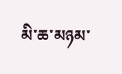མི་ཆ་མཉམ་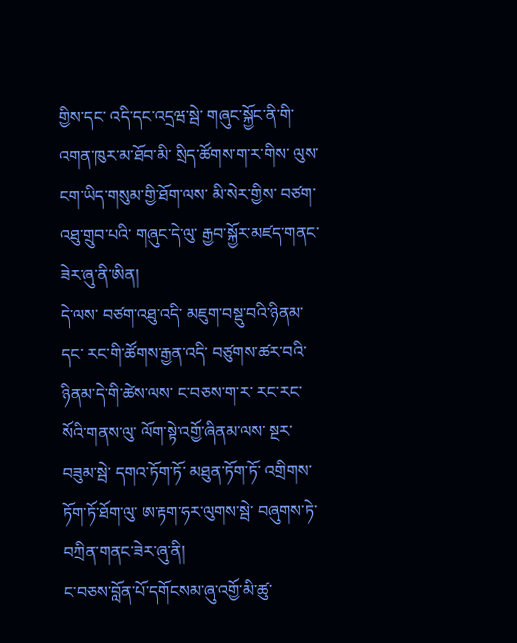གྱིས་དང་ འདི་དང་འདྲཝ་སྦེ་ གཞུང་སྐྱོང་ནི་གི་ འགན་ཁུར་མ་ཐོབ་མི་ སྲིད་ཚོགས་ག་ར་གིས་ ལུས་ངག་ཡིད་གསུམ་གྱི་ཐོག་ལས་ མི་སེར་གྱིས་ བཙག་འཐུ་གྲུབ་པའི་ གཞུང་དེ་ལུ་ རྒྱབ་སྐྱོར་མཛད་གནང་ཟེར་ཞུ་ནི་ཨིན།
དེ་ལས་ བཙག་འཐུ་འདི་ མཇུག་བསྡུ་བའི་ཉིནམ་དང་ རང་གི་ཚོགས་རྒྱན་འདི་ བཙུགས་ཚར་བའི་ ཉིནམ་དེ་གི་ཚེས་ལས་ ང་བཅས་ག་ར་ རང་རང་སོའི་གནས་ལུ་ ལོག་སྟེ་འགྱོ་ཞིནམ་ལས་ སྔར་བཟུམ་སྦེ་ དགའ་ཏོག་ཏོ་ མཐུན་ཏོག་ཏོ་ འགྲིགས་ཏོག་ཏོ་ཐོག་ལུ་ ཨ་རྟག་ཧར་ལུགས་སྦེ་ བཞུགས་ཏེ་བཀྲིན་གནང་ཟེར་ཞུ་ནི།
ང་བཅས་བློན་པོ་དགོངསམ་ཞུ་འགྱོ་མི་ཚུ་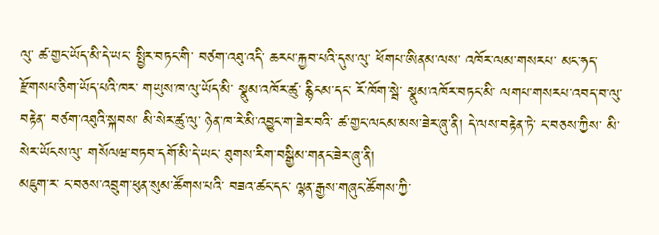ལུ་ ཚ་གྱང་ཡོད་མི་དེ་ཡང་ སྤྱིར་བཏང་གི་ བཙག་འཐུ་འདི་ ཆརཔ་རྐྱབ་པའི་དུས་ལུ་ ཕོགཔ་ཨིནམ་ལས་ འཁོར་ལམ་གསརཔ་ མང་ཧད་རྫོགསཔ་ཅིག་ཡོད་པའི་ཁར་ གཡུས་ཁ་ལུ་ཡོད་མི་ སྣུམ་འཁོར་ཚུ་ རྙིངམ་དང་ རོ་ཁོག་སྦེ་ སྣུམ་འཁོར་བཏང་མི་ ལགཔ་གསརཔ་འབད་བ་ལུ་བརྟེན་ བཙག་འཐུའི་སྐབས་ མི་སེར་ཚུ་ལུ་ ཉེན་ཁ་རེ་མི་འབྱུང་ག་ཟེར་བའི་ ཚ་གྱང་ལངམ་མས་ཟེར་ཞུ་ནི། དེ་ལས་བརྟེན་ཏེ་ ང་བཅས་ཀྱིས་ མི་སེར་ཡོངས་ལུ་ གསོལཝ་བཏབ་དགོ་མི་དེ་ཡང་ ཐུགས་རིག་བསྒྱིམ་གནང་ཟེར་ཞུ་ནི།
མཇུག་ར་ ང་བཅས་འབྲུག་ཕུན་སུམ་ཚོགས་པའི་ བཟའ་ཚང་དང་ ལྷན་རྒྱས་གཞུང་ཚོགས་ཀྱི་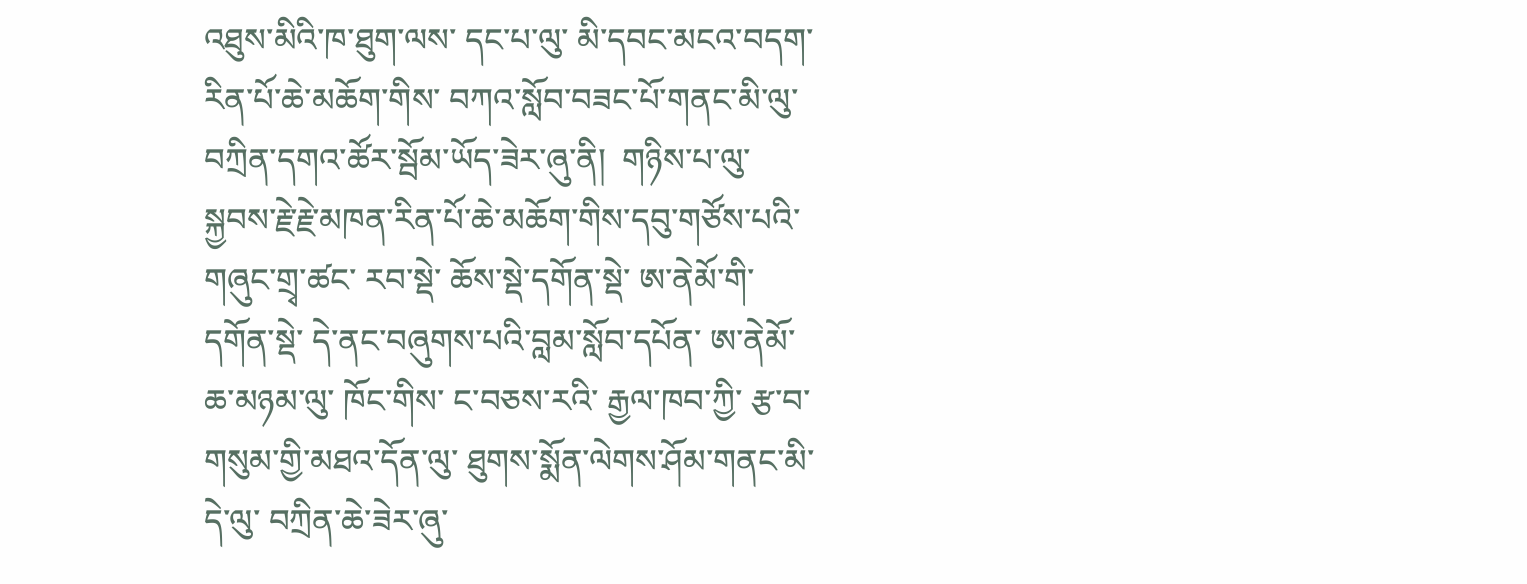འཐུས་མིའི་ཁ་ཐུག་ལས་ དང་པ་ལུ་ མི་དབང་མངའ་བདག་རིན་པོ་ཆེ་མཆོག་གིས་ བཀའ་སློབ་བཟང་པོ་གནང་མི་ལུ་ བཀྲིན་དགའ་ཚོར་སྦོམ་ཡོད་ཟེར་ཞུ་ནི།  གཉིས་པ་ལུ་ སྐྱབས་རྗེ་རྗེ་མཁན་རིན་པོ་ཆེ་མཆོག་གིས་དབུ་གཙོས་པའི་ གཞུང་གྲྭ་ཚང་ རབ་སྡེ་ ཆོས་སྡེ་དགོན་སྡེ་ ཨ་ནེམོ་གི་དགོན་སྡེ་ དེ་ནང་བཞུགས་པའི་བླམ་སློབ་དཔོན་ ཨ་ནེམོ་ཆ་མཉམ་ལུ་ ཁོང་གིས་ ང་བཅས་རའི་ རྒྱལ་ཁབ་ཀྱི་ རྩ་བ་གསུམ་གྱི་མཐའ་དོན་ལུ་ ཐུགས་སྨོན་ལེགས་ཤོམ་གནང་མི་དེ་ལུ་ བཀྲིན་ཆེ་ཟེར་ཞུ་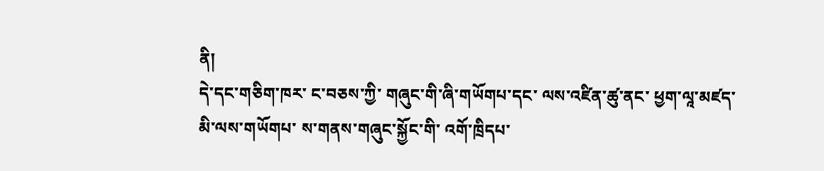ནི།
དེ་དང་གཅིག་ཁར་ ང་བཅས་ཀྱི་ གཞུང་གི་ཞི་གཡོགཔ་དང་ ལས་འཛིན་ཚུ་ནང་ ཕྱག་ལཱ་མཛད་མི་ལས་གཡོགཔ་ ས་གནས་གཞུང་སྐྱོང་གི་ འགོ་ཁྲིདཔ་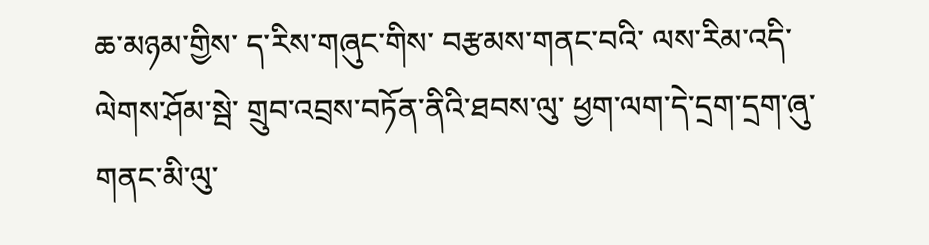ཆ་མཉམ་གྱིས་ ད་རིས་གཞུང་གིས་ བརྩམས་གནང་བའི་ ལས་རིམ་འདི་ ལེགས་ཤོམ་སྦེ་ གྲུབ་འབྲས་བཏོན་ནིའི་ཐབས་ལུ་ ཕྱག་ལག་དེ་དྲག་དྲག་ཞུ་གནང་མི་ལུ་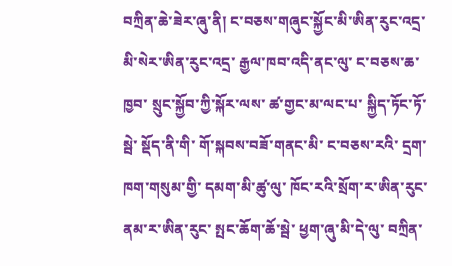བཀྲིན་ཆེ་ཟེར་ཞུ་ནི། ང་བཅས་གཞུང་སྐྱོང་མི་ཨིན་རུང་འདྲ་ མི་སེར་ཨིན་རུང་འདྲ་ རྒྱལ་ཁབ་འདི་ནང་ལུ་ ང་བཅས་ཆ་ཁྱབ་ སྲུང་སྐྱོབ་ཀྱི་སྐོར་ལས་ ཚ་གྱང་མ་ལང་པ་ སྐྱིད་ཏོང་ཏོ་སྦེ་ སྡོད་ནི་གི་ གོ་སྐབས་བཟོ་གནང་མི་ ང་བཅས་རའི་ དྲག་ཁག་གསུམ་གྱི་ དམག་མི་ཚུ་ལུ་ ཁོང་རའི་སྲོག་ར་ཨིན་རུང་ ནམ་ར་ཨིན་རུང་ སྤང་ཆོག་ཆོ་སྦེ་ ཕྱག་ཞུ་མི་དེ་ལུ་ བཀྲིན་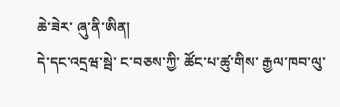ཆེ་ཟེར་ ཞུ་ནི་ཨིན།
དེ་དང་འདྲཝ་སྦེ་ ང་བཅས་ཀྱི་ ཚོང་པ་ཚུ་གིས་ རྒྱལ་ཁབ་ལུ་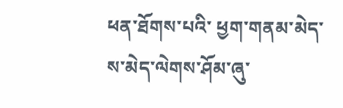ཕན་ཐོགས་པའི་ ཕྱག་གནམ་མེད་ས་མེད་ལེགས་ཤོམ་ཞུ་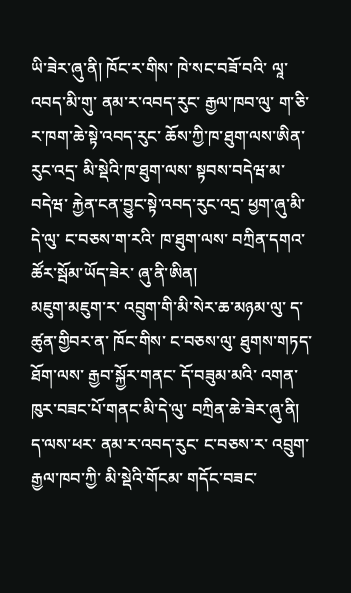ཡི་ཟེར་ཞུ་ནི། ཁོང་ར་གིས་ ཁེ་སང་བཟོ་བའི་ ལཱ་འབད་མི་གུ་ ནམ་ར་འབད་རུང་ རྒྱལ་ཁབ་ལུ་ ག་ཅི་ར་ཁག་ཆེ་སྟེ་འབད་རུང་ ཆོས་ཀྱི་ཁ་ཐུག་ལས་ཨིན་རུང་འདྲ་ མི་སྡེའི་ཁ་ཐུག་ལས་ སྟབས་བདེཝ་མ་བདེཝ་ རྐྱེན་ངན་བྱུང་སྟེ་འབད་རུང་འདྲ་ ཕྱག་ཞུ་མི་དེ་ལུ་ ང་བཅས་ག་རའི་ ཁ་ཐུག་ལས་ བཀྲིན་དགའ་ཚོར་སྦོམ་ཡོད་ཟེར་ ཞུ་ནི་ཨིན།
མཇུག་མཇུག་ར་ འབྲུག་གི་མི་སེར་ཆ་མཉམ་ལུ་ ད་ཚུན་གྱིབར་ན་ ཁོང་གིས་ ང་བཅས་ལུ་ ཐུགས་གཏད་ཐོག་ལས་ རྒྱབ་སྐྱོར་གནང་ དོ་བཟུམ་མའི་ འགན་ཁུར་བཟང་པོ་གནང་མི་དེ་ལུ་ བཀྲིན་ཆེ་ཟེར་ཞུ་ནི།
ད་ལས་ཕར་ ནམ་ར་འབད་རུང་ ང་བཅས་ར་ འབྲུག་རྒྱལ་ཁབ་ཀྱི་ མི་སྡེའི་གོངམ་ གདོང་བཟང་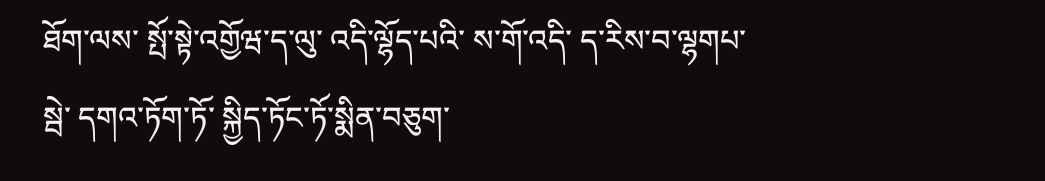ཐོག་ལས་ སྤོ་སྟེ་འགྱོཝ་ད་ལུ་ འདི་ལྷོད་པའི་ ས་གོ་འདི་ ད་རིས་བ་ལྷགཔ་སྦེ་ དགའ་ཏོག་ཏོ་ སྐྱིད་ཏོང་ཏོ་སྨིན་བཅུག་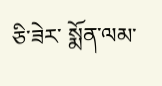ཅི་ཟེར་ སྨོན་ལམ་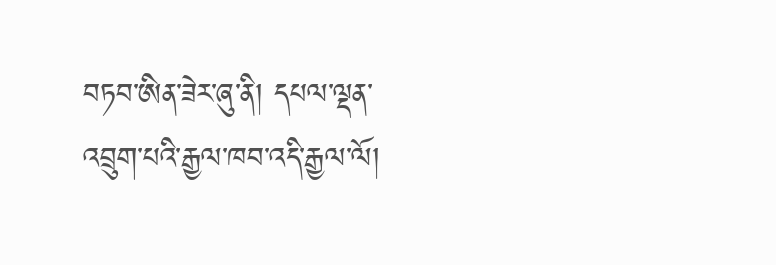བཏབ་ཨིན་ཟེར་ཞུ་ནི། དཔལ་ལྡན་འབྲུག་པའི་རྒྱལ་ཁབ་འདི་རྒྱལ་ལོ།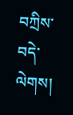བཀྲིས་བདེ་ལེགས།